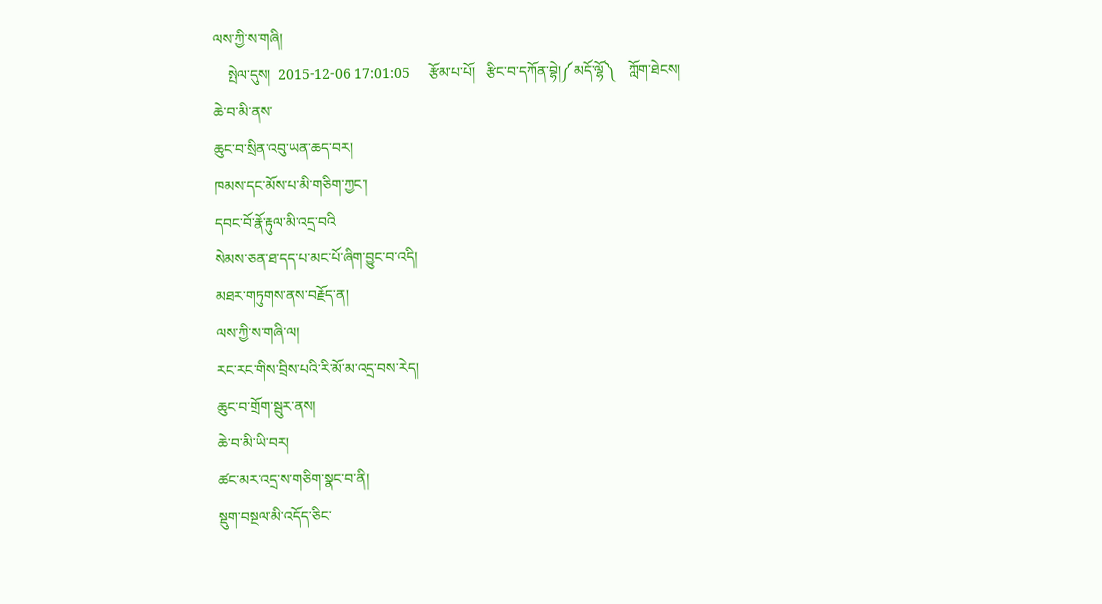ལས་ཀྱི་ས་གཞི།
    སྤེལ་དུས།  2015-12-06 17:01:05     རྩོམ་པ་པོ།   རྩིང་བ་དཀོན་བྷེ།༼མདོ་ལྷོ༽    ཀློག་ཐེངས།
ཆེ་བ་མི་ནས་
ཆུང་བ་སྲིན་འབུ་ཡན་ཆད་བར།
ཁམས་དང་མོས་པ་མི་གཅིག་ཀྱང་།
དབང་བོ་རྣོ་རྟུལ་མི་འདྲ་བའི
སེམས་ཅན་ཐ་དད་པ་མང་པོ་ཞིག་བྱུང་བ་འདི།
མཐར་གཏུགས་ནས་བརྗོད་ན།
ལས་ཀྱི་ས་གཞི་ལ།
རང་རང་གིས་བྲིས་པའི་རི་མོ་མ་འདྲ་བས་རེད།
ཆུང་བ་གྲོག་སྦུར་ནས།
ཆེ་བ་མི་ཡི་བར།
ཚང་མར་འདྲ་ས་གཅིག་སྣང་བ་ནི།
སྡུག་བསྔལ་མི་འདོད་ཅིང་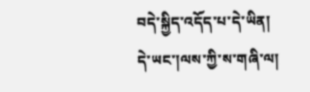བདེ་སྐྱིད་འདོད་པ་དེ་ཡིན།
དེ་ཡང་།ལས་ཀྱི་ས་གཞི་ལ།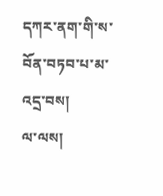དཀར་ནག་གི་ས་བོན་བཏབ་པ་མ་འདྲ་བས།
ལ་ལས།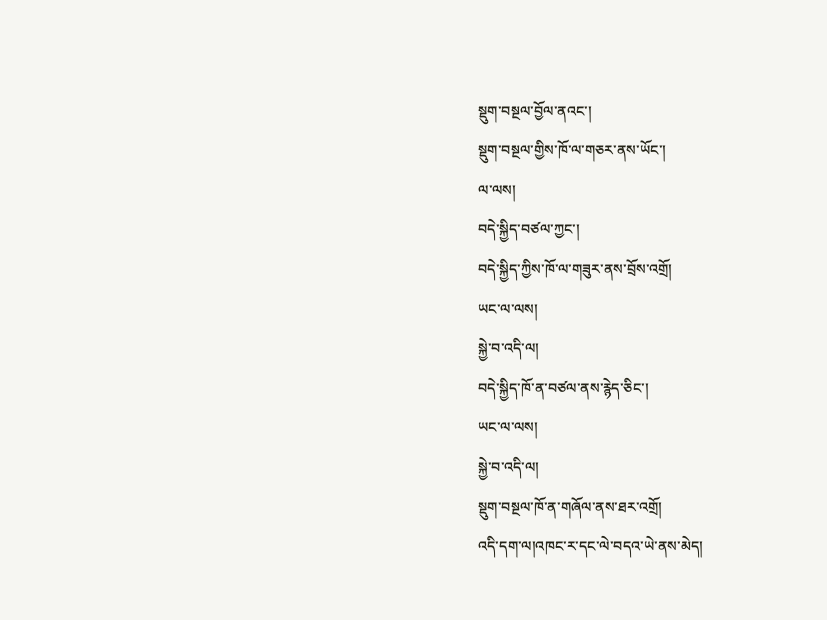སྡུག་བསྔལ་བྱོལ་ནའང་།
སྡུག་བསྔལ་གྱིས་ཁོ་ལ་གཅར་ནས་ཡོང་།
ལ་ལས།
བདེ་སྐྱིད་བཙལ་ཀྱང་།
བདེ་སྐྱིད་ཀྱིས་ཁོ་ལ་གཟུར་ནས་བྲོས་འགྲོ།
ཡང་ལ་ལས།
སྐྱེ་བ་འདི་ལ།
བདེ་སྐྱིད་ཁོ་ན་བཙལ་ནས་རྙེད་ཅིང་།
ཡང་ལ་ལས།
སྐྱེ་བ་འདི་ལ།
སྡུག་བསྔལ་ཁོ་ན་གཞོལ་ནས་ཐར་འགྲོ།
འདི་དག་ལ།འཁང་ར་དང་ལེ་བདའ་ཡེ་ནས་མེད།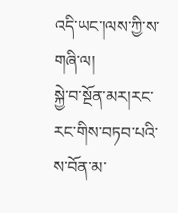འདི་ཡང་།ལས་ཀྱི་ས་གཞི་ལ།
སྐྱེ་བ་སྔོན་མར།རང་རང་གིས་བཏབ་པའི་ས་བོན་མ་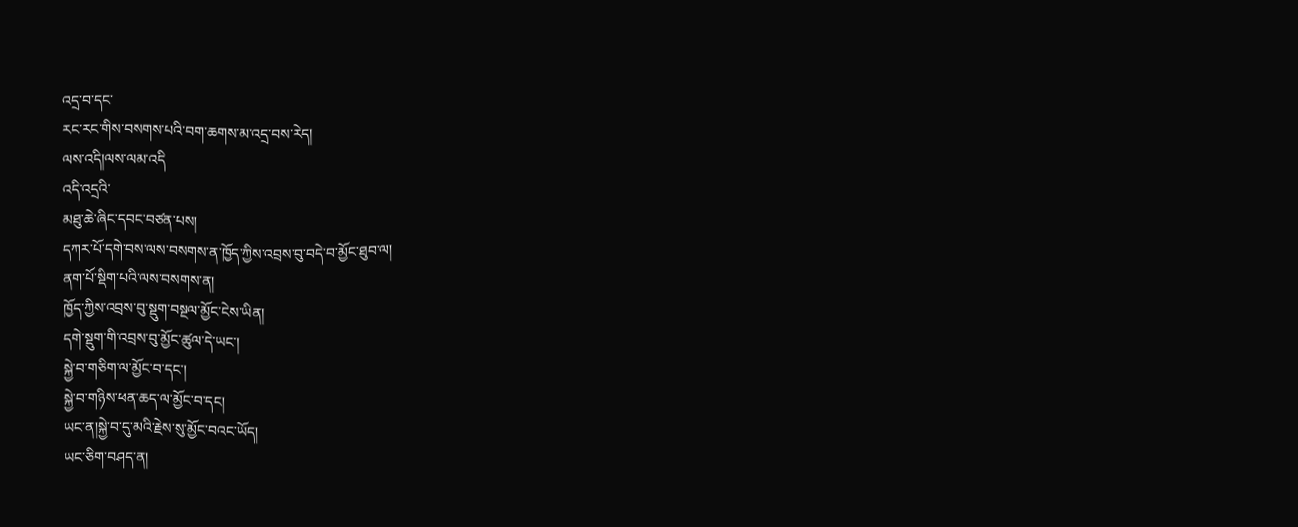འདྲ་བ་དང་
རང་རང་གིས་བསགས་པའི་བག་ཆགས་མ་འདྲ་བས་རེད།
ལས་འདི།ལས་ལམ་འདི
འདི་འདྲའི་
མཐུ་ཆེ་ཞིང་དབང་བཙན་པས།
དཀར་པོ་དགེ་བས་ལས་བསགས་ན་ཁྱོད་ཀྱིས་འབྲས་བུ་བདེ་བ་མྱོང་ཐུབ་ལ།
ནག་པོ་སྡིག་པའི་ལས་བསགས་ན།
ཁྱོད་ཀྱིས་འབྲས་བུ་སྡུག་བསྔལ་མྱོང་ངེས་ཡིན།
དགེ་སྡུག་གི་འབྲས་བུ་མྱོང་ཚུལ་དེ་ཡང་།
སྐྱེ་བ་གཅིག་ལ་མྱོང་བ་དང་།
སྐྱེ་བ་གཉིས་ཕན་ཆད་ལ་མྱོང་བ་དང།
ཡང་ན།སྐྱེ་བ་དུ་མའི་རྗེས་སུ་མྱོང་བའང་ཡོད།
ཡང་ཅིག་བཤད་ན།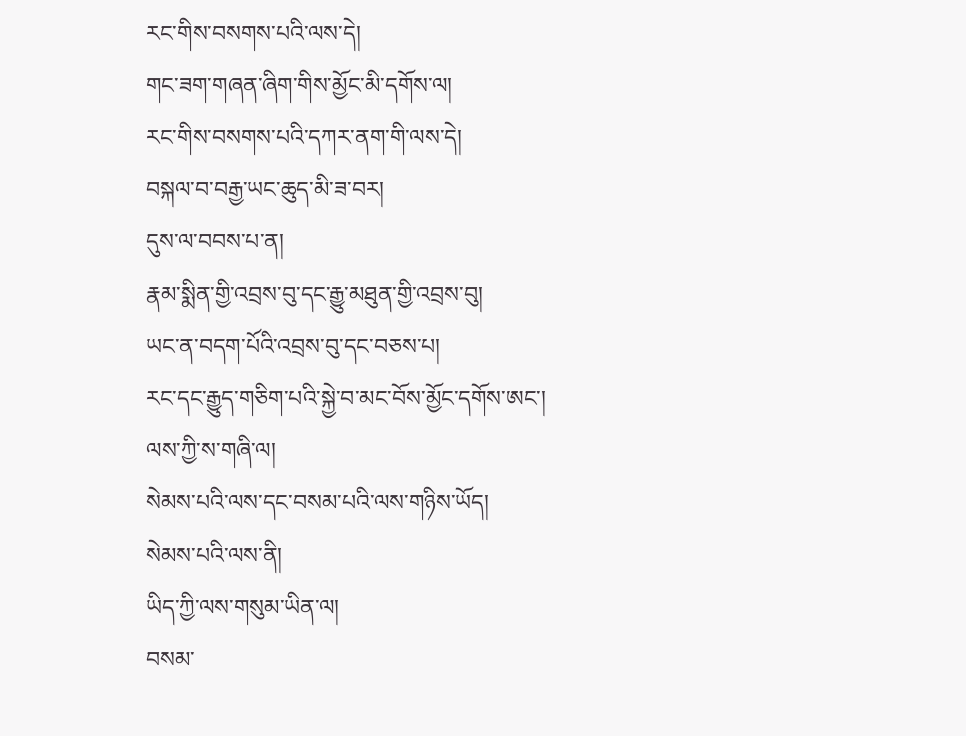རང་གིས་བསགས་པའི་ལས་དེ།
གང་ཟག་གཞན་ཞིག་གིས་མྱོང་མི་དགོས་ལ།
རང་གིས་བསགས་པའི་དཀར་ནག་གི་ལས་དེ།
བསྐལ་བ་བརྒྱ་ཡང་ཆུད་མི་ཟ་བར།
དུས་ལ་བབས་པ་ན།
རྣམ་སྨིན་གྱི་འབྲས་བུ་དང་རྒྱུ་མཐུན་གྱི་འབྲས་བུ།
ཡང་ན་བདག་པོའི་འབྲས་བུ་དང་བཅས་པ།
རང་དང་རྒྱུད་གཅིག་པའི་སྐྱེ་བ་མང་བོས་མྱོང་དགོས་ཨང་།
ལས་ཀྱི་ས་གཞི་ལ།
སེམས་པའི་ལས་དང་བསམ་པའི་ལས་གཉིས་ཡོད།
སེམས་པའི་ལས་ནི།
ཡིད་ཀྱི་ལས་གསུམ་ཡིན་ལ།
བསམ་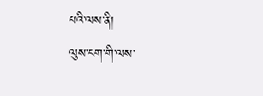པའི་ལས་ནི།
ལུས་ངག་གི་ལས་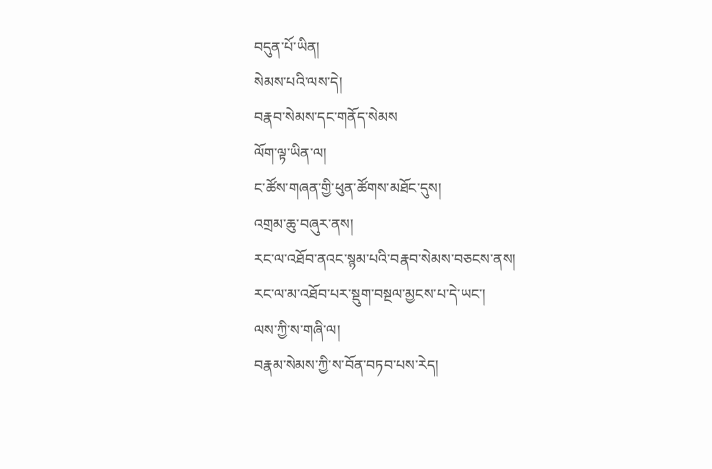བདུན་པོ་ཡིན།
སེམས་པའི་ལས་དེ།
བརྣབ་སེམས་དང་གནོད་སེམས
ལོག་ལྟ་ཡིན་ལ།
ང་ཚོས་གཞན་གྱི་ཕུན་ཚོགས་མཐོང་དུས།
འགྲམ་ཆུ་བཞུར་ནས།
རང་ལ་འཐོབ་ནའང་སྙམ་པའི་བརྣབ་སེམས་བཅངས་ནས།
རང་ལ་མ་འཐོབ་པར་སྡུག་བསྔལ་མྱངས་པ་དེ་ཡང་།
ལས་ཀྱི་ས་གཞི་ལ།
བརྣམ་སེམས་ཀྱི་ས་བོན་བཏབ་པས་རེད།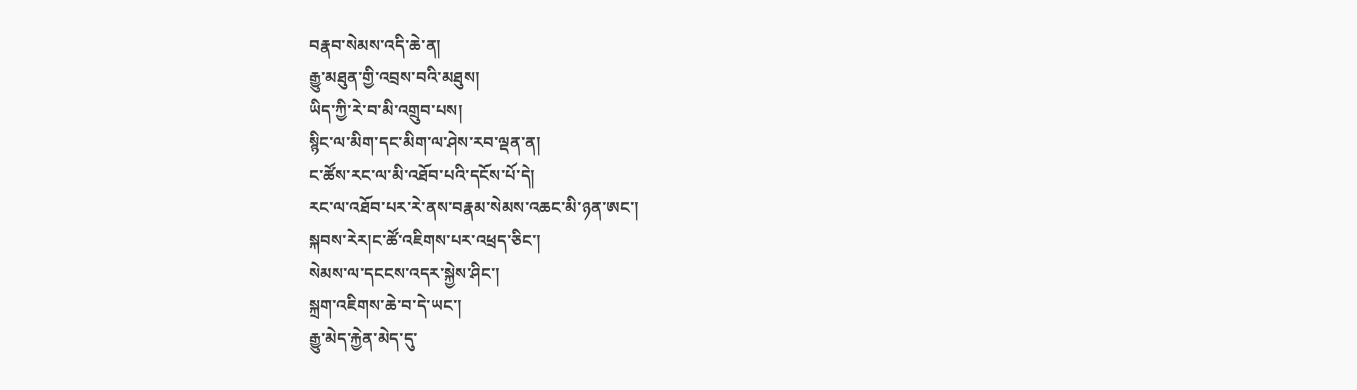བརྣབ་སེམས་འདི་ཆེ་ན།
རྒྱུ་མཐུན་གྱི་འབྲས་བའི་མཐུས།
ཡིད་ཀྱི་རེ་བ་མི་འགྲུབ་པས།
སྙིང་ལ་མིག་དང་མིག་ལ་ཤེས་རབ་ལྡན་ན།
ང་ཚོས་རང་ལ་མི་འཐོབ་པའི་དངོས་པོ་དེ།
རང་ལ་འཐོབ་པར་རེ་ནས་བརྣམ་སེམས་འཆང་མི་ཉན་ཨང་།
སྐབས་རེར།ང་ཚོ་འཇིགས་པར་འཕྲད་ཅིང་།
སེམས་ལ་དངངས་འདར་སྐྱེས་ཤིང་།
སྐྲག་འཇིགས་ཆེ་བ་དེ་ཡང་།
རྒྱུ་མེད་རྐྱེན་མེད་དུ་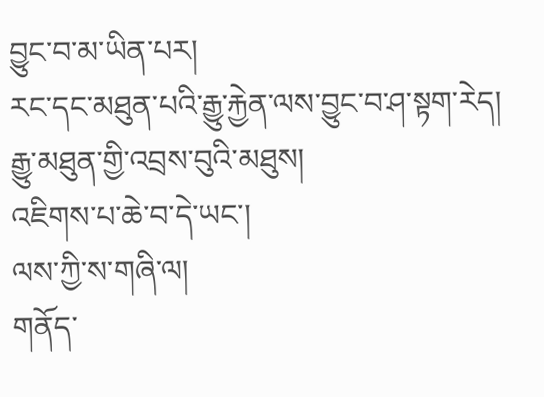བྱུང་བ་མ་ཡིན་པར།
རང་དང་མཐུན་པའི་རྒྱུ་རྐྱེན་ལས་བྱུང་བ་ཤ་སྟག་རེད།
རྒྱུ་མཐུན་གྱི་འབྲས་བུའི་མཐུས།
འཇིགས་པ་ཆེ་བ་དེ་ཡང་།
ལས་ཀྱི་ས་གཞི་ལ།
གནོད་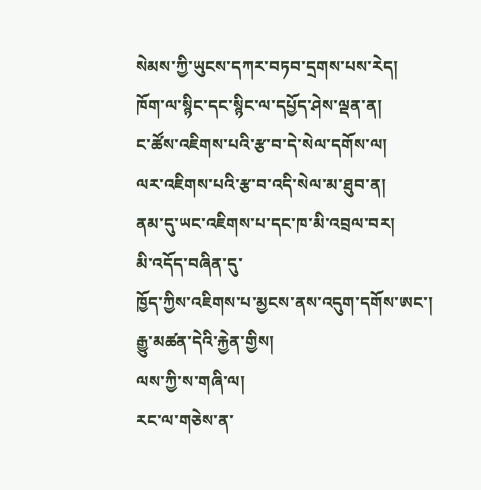སེམས་ཀྱི་ཡུངས་དཀར་བཏབ་དྲགས་པས་རེད།
ཁོག་ལ་སྙིང་དང་སྙིང་ལ་དཔྱོད་ཤེས་ལྡན་ན།
ང་ཚོས་འཇིགས་པའི་རྩ་བ་དེ་སེལ་དགོས་ལ།
ལར་འཇིགས་པའི་རྩ་བ་འདི་སེལ་མ་ཐུབ་ན།
ནམ་དུ་ཡང་འཇིགས་པ་དང་ཁ་མི་འབྲལ་བར།
མི་འདོད་བཞིན་དུ་
ཁྱོད་ཀྱིས་འཇིགས་པ་མྱངས་ནས་འདུག་དགོས་ཨང་།
རྒྱུ་མཚན་དེའི་རྐྱེན་གྱིས།
ལས་ཀྱི་ས་གཞི་ལ།
རང་ལ་གཅེས་ན་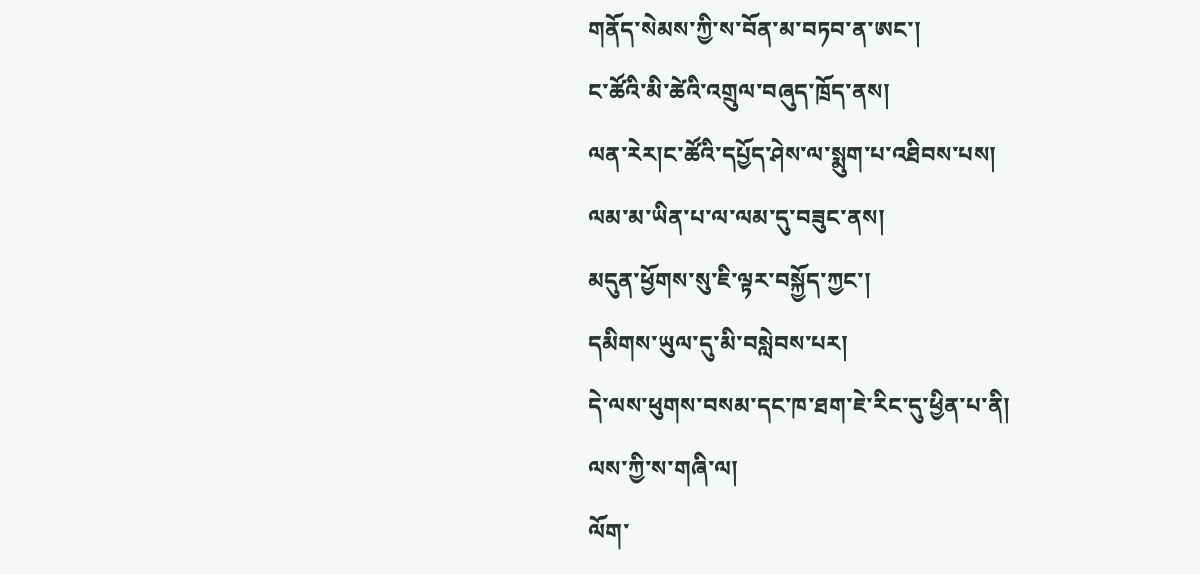གནོད་སེམས་ཀྱི་ས་བོན་མ་བཏབ་ན་ཨང་།
ང་ཚོའི་མི་ཚེའི་འགྲུལ་བཞུད་ཁྲོད་ནས།
ལན་རེར།ང་ཚོའི་དཔྱོད་ཤེས་ལ་སྨུག་པ་འཐིབས་པས།
ལམ་མ་ཡིན་པ་ལ་ལམ་དུ་བཟུང་ནས།
མདུན་ཕྱོགས་སུ་ཇི་ལྟར་བསྐྱོད་ཀྱང་།
དམིགས་ཡུལ་དུ་མི་བསླེབས་པར།
དེ་ལས་ཕུགས་བསམ་དང་ཁ་ཐག་ཇེ་རིང་དུ་ཕྱིན་པ་ནི།
ལས་ཀྱི་ས་གཞི་ལ།
ལོག་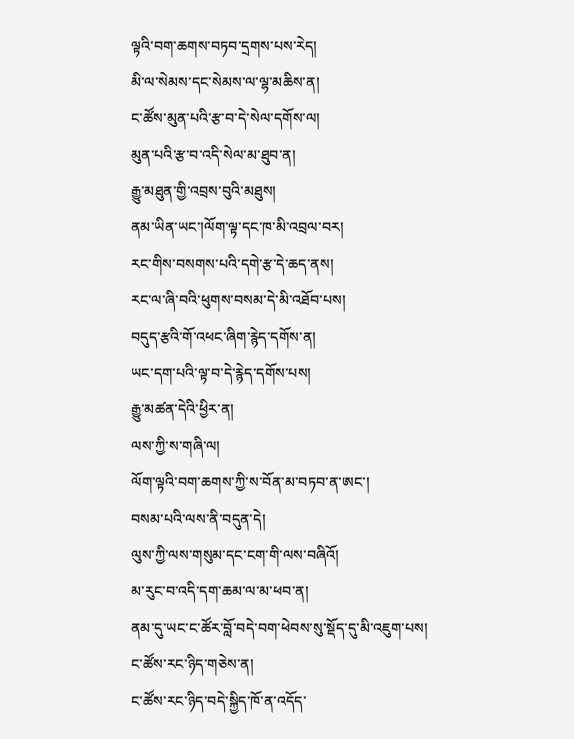ལྟའི་བག་ཆགས་བཏབ་དྲགས་པས་རེད།
མི་ལ་སེམས་དང་སེམས་ལ་ལྷ་མཆིས་ན།
ང་ཚོས་མུན་པའི་རྩ་བ་དེ་སེལ་དགོས་ལ།
མུན་པའི་རྩ་བ་འདི་སེལ་མ་ཐུབ་ན།
རྒྱུ་མཐུན་གྱི་འབྲས་བུའི་མཐུས།
ནམ་ཡིན་ཡང་།ལོག་ལྟ་དང་ཁ་མི་འབྲལ་བར།
རང་གིས་བསགས་པའི་དགེ་རྩ་དེ་ཆད་ནས།
རང་ལ་ཞི་བའི་ཕུགས་བསམ་དེ་མི་འཐོབ་པས།
བདུད་རྩའི་གོ་འཕང་ཞིག་རྙེད་དགོས་ན།
ཡང་དག་པའི་ལྟ་བ་དེ་རྙེད་དགོས་པས།
རྒྱུ་མཚན་དེའི་ཕྱིར་ན།
ལས་ཀྱི་ས་གཞི་ལ།
ལོག་ལྟའི་བག་ཆགས་ཀྱི་ས་བོན་མ་བཏབ་ན་ཨང་།
བསམ་པའི་ལས་ནི་བདུན་དེ།
ལུས་ཀྱི་ལས་གསུམ་དང་ངག་གི་ལས་བཞིའོ།
མ་རུང་བ་འདི་དག་ཆམ་ལ་མ་ཕབ་ན།
ནམ་དུ་ཡང་ང་ཚོར་བློ་བདེ་བག་ཕེབས་སུ་སྡོད་དུ་མི་འཇུག་པས།
ང་ཚོས་རང་ཉིད་གཅེས་ན།
ང་ཚོས་རང་ཉིད་བདེ་སྐྱིད་ཁོ་ན་འདོད་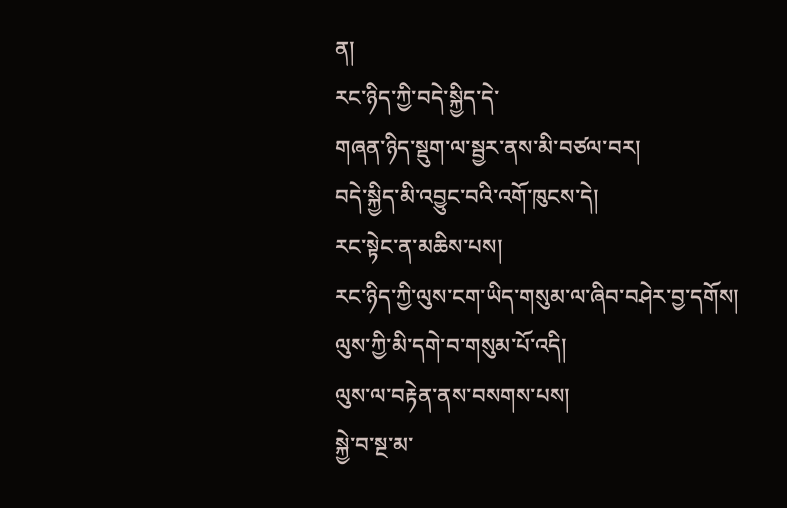ན།
རང་ཉིད་ཀྱི་བདེ་སྐྱིད་དེ་
གཞན་ཉིད་སྡུག་ལ་སྦྱར་ནས་མི་བཙལ་བར།
བདེ་སྐྱིད་མི་འབྱུང་བའི་འགོ་ཁུངས་དེ།
རང་སྟེང་ན་མཆིས་པས།
རང་ཉིད་ཀྱི་ལུས་ངག་ཡིད་གསུམ་ལ་ཞིབ་བཤེར་བྱ་དགོས།
ལུས་ཀྱི་མི་དགེ་བ་གསུམ་པོ་འདི།
ལུས་ལ་བརྟེན་ནས་བསགས་པས།
སྐྱེ་བ་སྔ་མ་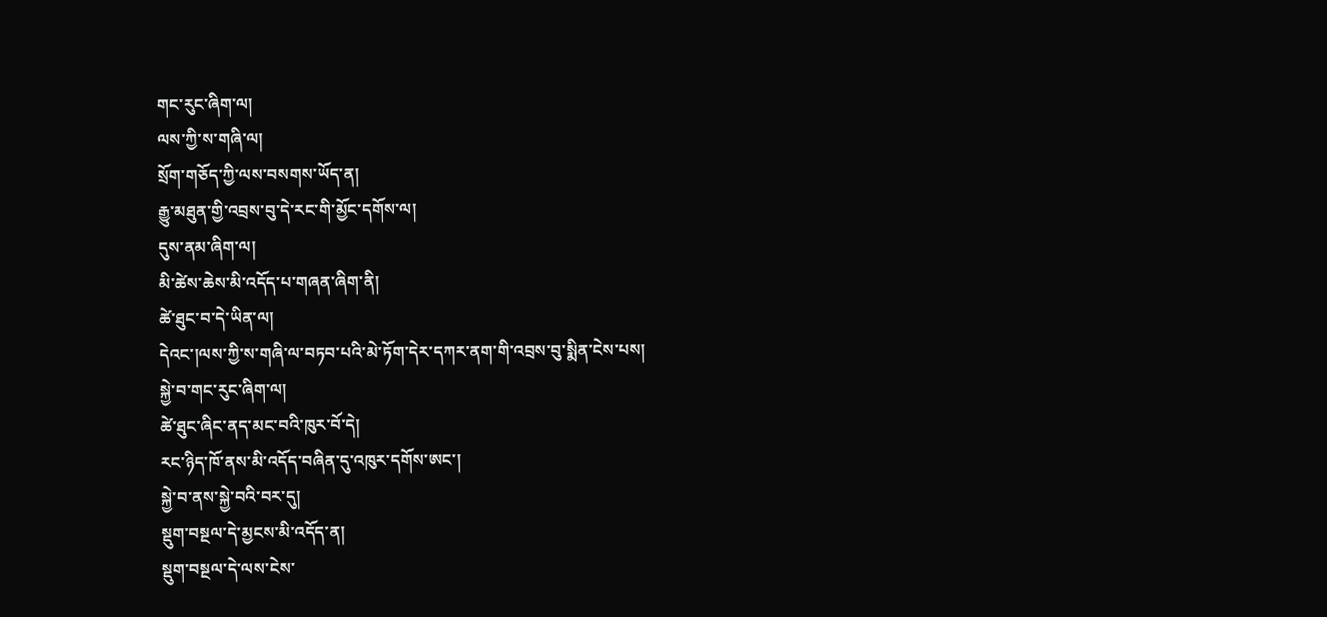གང་རུང་ཞིག་ལ།
ལས་ཀྱི་ས་གཞི་ལ།
སྲོག་གཅོད་ཀྱི་ལས་བསགས་ཡོད་ན།
རྒྱུ་མཐུན་གྱི་འབྲས་བུ་དེ་རང་གི་མྱོང་དགོས་ལ།
དུས་ནམ་ཞིག་ལ།
མི་ཚེས་ཆེས་མི་འདོད་པ་གཞན་ཞིག་ནི།
ཚེ་ཐུང་བ་དེ་ཡིན་ལ།
དེའང་།ལས་ཀྱི་ས་གཞི་ལ་བཏབ་པའི་མེ་ཏོག་དེར་དཀར་ནག་གི་འབྲས་བུ་སྨིན་ངེས་པས།
སྐྱེ་བ་གང་རུང་ཞིག་ལ།
ཚེ་ཐུང་ཞིང་ནད་མང་བའི་ཁུར་བོ་དེ།
རང་ཉིད་ཁོ་ནས་མི་འདོད་བཞིན་དུ་འཁུར་དགོས་ཨང་།
སྐྱེ་བ་ནས་སྐྱེ་བའི་བར་དུ།
སྡུག་བསྔལ་དེ་མྱངས་མི་འདོད་ན།
སྡུག་བསྔལ་དེ་ལས་ངེས་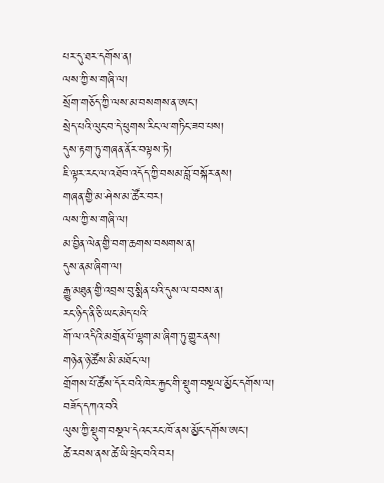པར་དུ་ཐར་དགོས་ན།
ལས་ཀྱི་ས་གཞི་ལ།
སྲོག་གཅོད་ཀྱི་ལས་མ་བསགས་ན་ཨང་།
སྲེད་པའི་ལུང་བ་དེ་ཕུགས་རིང་ལ་གཏིང་ཟབ་པས།
དུས་རྟག་ཏུ་གཞན་ནོར་བལྟས་ཏེ།
ཇི་ལྟར་རང་ལ་འཐོབ་འདོད་ཀྱི་བསམ་བློ་བསྐོར་ནས།
གཞན་གྱི་མ་ཤེས་མ་ཚོར་བར།
ལས་ཀྱི་ས་གཞི་ལ།
མ་བྱིན་ལེན་གྱི་བག་ཆགས་བསགས་ན།
དུས་ནམ་ཞིག་ལ།
རྒྱུ་མཐུན་གྱི་འབྲས་བུ་སྨིན་པའི་དུས་ལ་བབས་ན།
རང་ཉིད་ནི་ཅི་ཡང་མེད་པའི་
གོ་ལ་འདིའི་མགྲོན་པོ་ལྷག་མ་ཞིག་ཏུ་གྱུར་ནས།
གཉེན་ཉེ་ཚོས་མི་མཐོང་ལ།
གྲོགས་པོ་ཚོས་དོར་བའི་ཁེར་རྐྱང་གི་སྡུག་བསྔལ་མྱོང་དགོས་ལ།
བཟོད་དཀའ་བའི
ལུས་ཀྱི་སྡུག་བསྔལ་དེའང་རང་ཁོ་ནས་མྱོང་དགོས་ཨང་།
ཚེ་རབས་ནས་ཚེ་ཡི་ཕྲེང་བའི་བར།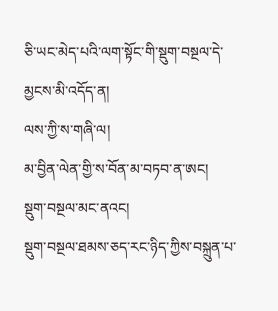ཅི་ཡང་མེད་པའི་ལག་སྟོང་གི་སྡུག་བསྔལ་དེ་མྱངས་མི་འདོད་ན།
ལས་ཀྱི་ས་གཞི་ལ།
མ་བྱིན་ལེན་གྱི་ས་བོན་མ་བཏབ་ན་ཨང།
སྡུག་བསྔལ་མང་ནའང།
སྡུག་བསྔལ་ཐམས་ཅད་རང་ཉིད་ཀྱིས་བསྐྲུན་པ་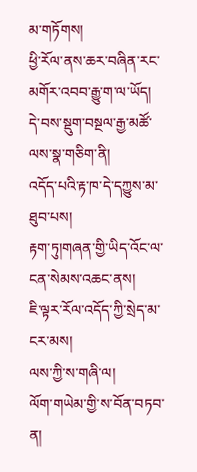མ་གཏོགས།
ཕྱི་རོལ་ནས་ཆར་བཞིན་རང་མགོར་འབབ་རྒྱུ་ག་ལ་ཡོད།
དེ་བས་སྡུག་བསྔལ་རྒྱ་མཚོ་ལས་སྣ་གཅིག་ནི།
འདོད་པའི་རྟ་ཁ་དེ་དཀྱུས་མ་ཐུབ་པས།
རྟག་ཏུ།གཞན་གྱི་ཡིད་འོང་ལ་ངན་སེམས་འཆང་ནས།
ཇི་ལྟར་རོལ་འདོད་ཀྱི་སྲེད་མ་ངར་མས།
ལས་ཀྱི་ས་གཞི་ལ།
ལོག་གཡེམ་གྱི་ས་བོན་བཏབ་ན།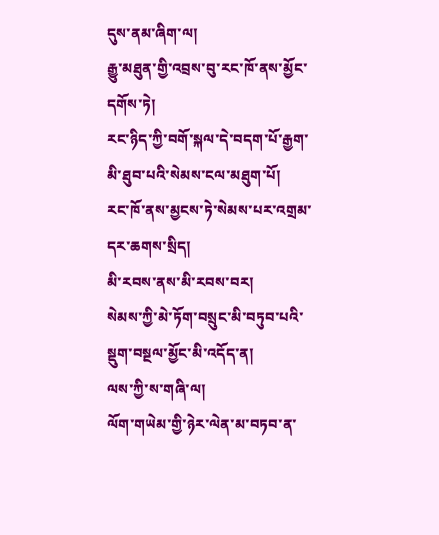དུས་ནམ་ཞིག་ལ།
རྒྱུ་མཐུན་གྱི་འབྲས་བུ་རང་ཁོ་ནས་མྱོང་དགོས་ཏེ།
རང་ཉིད་ཀྱི་བགོ་སྐལ་དེ་བདག་པོ་རྒྱག་མི་ཐུབ་པའི་སེམས་ངལ་མཐུག་པོ།
རང་ཁོ་ནས་མྱངས་ཏེ་སེམས་པར་འགྲམ་དར་ཆགས་སྲིད།
མི་རབས་ནས་མི་རབས་བར།
སེམས་ཀྱི་མེ་ཏོག་བསྲུང་མི་བཏུབ་པའི་སྡུག་བསྔལ་མྱོང་མི་འདོད་ན།
ལས་ཀྱི་ས་གཞི་ལ།
ལོག་གཡེམ་གྱི་ཉེར་ལེན་མ་བཏབ་ན་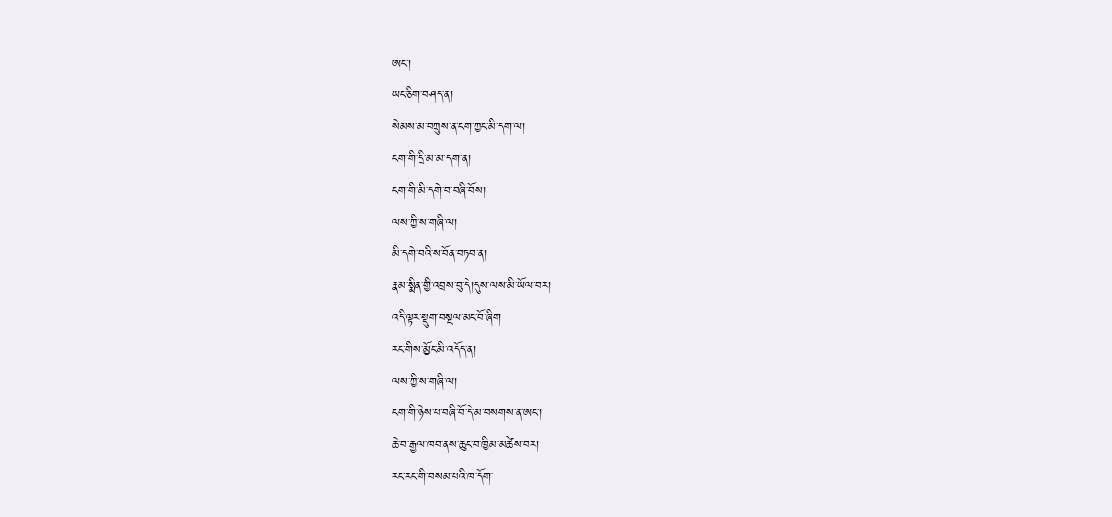ཨང་།
ཡང་ཅིག་བཤད་ན།
སེམས་མ་བཀྲུས་ན་ངག་ཀྱང་མི་དག་ལ།
ངག་གི་དྲི་མ་མ་དག་ན།
ངག་གི་མི་དགེ་བ་བཞི་བོས།
ལས་ཀྱི་ས་གཞི་ལ།
མི་དགེ་བའི་ས་བོན་བཏབ་ན།
རྣམ་སྨིན་གྱི་འབྲས་བུ་དེ།དུས་ལས་མི་ཡོལ་བར།
འདི་ལྟར་སྡུག་བསྔལ་མང་བོ་ཞིག
རང་གིས་མྱོང་མི་འདོད་ན།
ལས་ཀྱི་ས་གཞི་ལ།
ངག་གི་ཉེས་པ་བཞི་བོ་དེ་མ་བསགས་ན་ཨང་།
ཆེ་བ་རྒྱལ་ཁབ་ནས་ཆུང་བ་ཁྱིམ་མཚེས་བར།
རང་རང་གི་བསམ་པའི་ཁ་དོག་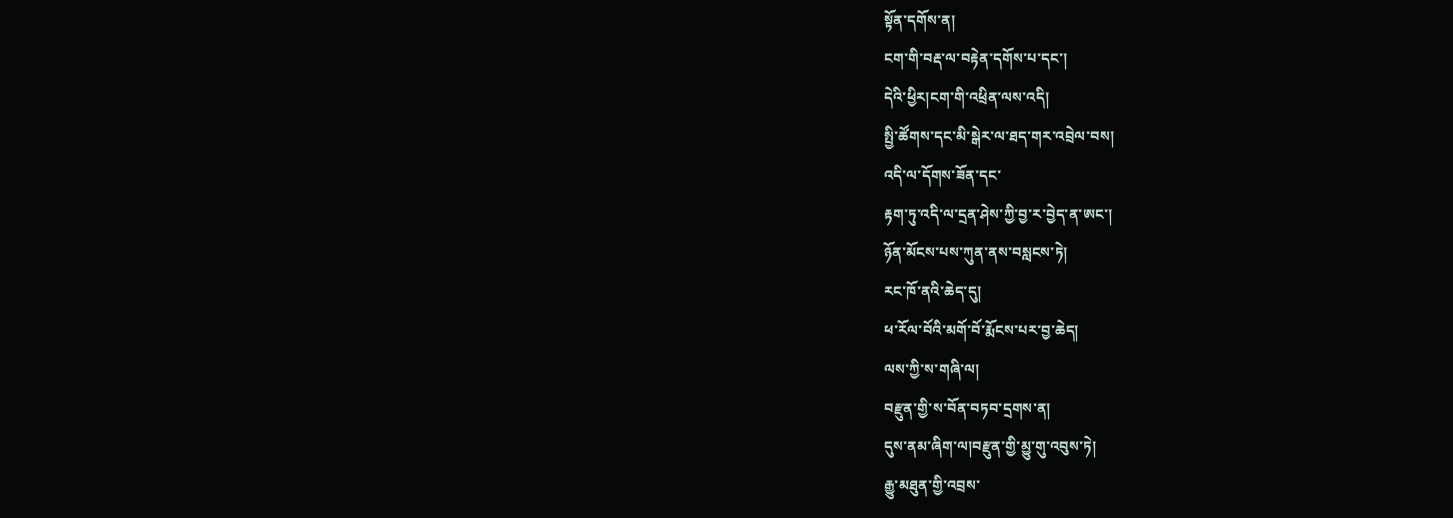སྟོན་དགོས་ན།
ངག་གི་བརྡ་ལ་བརྟེན་དགོས་པ་དང་།
དེའི་ཕྱིར།ངག་གི་འཕྲིན་ལས་འདི།
སྤྱི་ཚོགས་དང་མི་སྒེར་ལ་ཐད་གར་འབྲེལ་བས།
འདི་ལ་དོགས་ཟོན་དང་
རྟག་ཏུ་འདི་ལ་དྲན་ཤེས་ཀྱི་བྱ་ར་བྱེད་ན་ཨང་།
ཉོན་མོངས་པས་ཀུན་ནས་བསླངས་ཏེ།
རང་ཁོ་ནའི་ཆེད་དུ།
ཕ་རོལ་བོའི་མགོ་བོ་རྨོངས་པར་བྱ་ཆེད།
ལས་ཀྱི་ས་གཞི་ལ།
བརྫུན་གྱི་ས་བོན་བཏབ་དྲགས་ན།
དུས་ནམ་ཞིག་ལ།བརྫུན་གྱི་མྱུ་གུ་འབུས་ཏེ།
རྒྱུ་མཐུན་གྱི་འབྲས་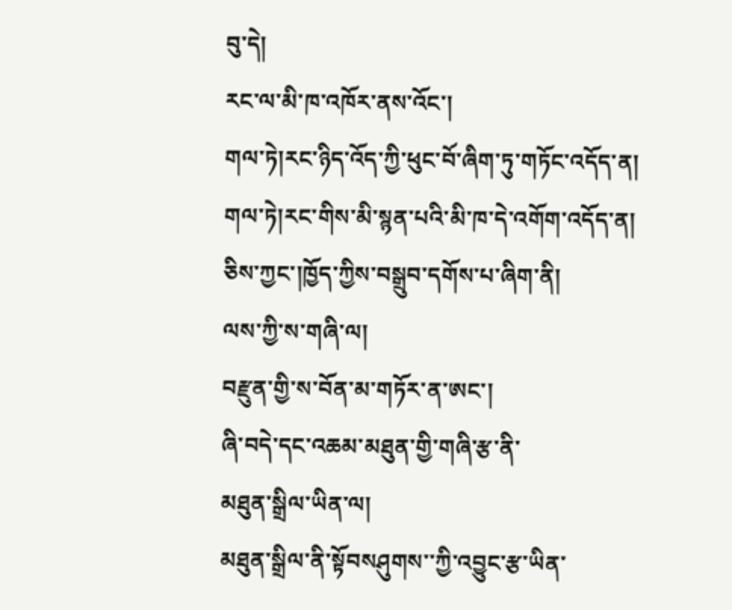བུ་དེ།
རང་ལ་མི་ཁ་འཁོར་ནས་འོང་།
གལ་ཏེ།རང་ཉིད་འོད་ཀྱི་ཕུང་བོ་ཞིག་ཏུ་གཏོང་འདོད་ན།
གལ་ཏེ།རང་གིས་མི་སྙན་པའི་མི་ཁ་དེ་འགོག་འདོད་ན།
ཅིས་ཀྱང་།ཁྱོད་ཀྱིས་བསྒྲུབ་དགོས་པ་ཞིག་ནི།
ལས་ཀྱི་ས་གཞི་ལ།
བརྫུན་གྱི་ས་བོན་མ་གཏོར་ན་ཨང་།
ཞི་བདེ་དང་འཆམ་མཐུན་གྱི་གཞི་རྩ་ནི་
མཐུན་སྒྲིལ་ཡིན་ལ།
མཐུན་སྒྲིལ་ནི་སྟོབསཤུགས་་ཀྱི་འབྱུང་རྩ་ཡིན་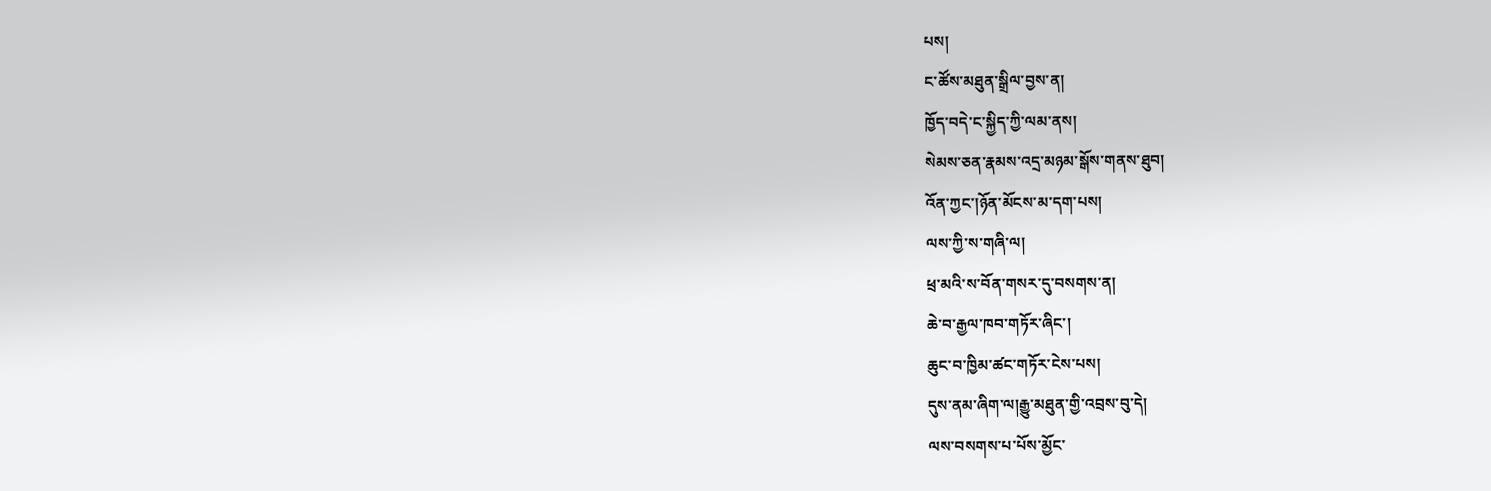པས།
ང་ཚོས་མཐུན་སྒྲིལ་བྱས་ན།
ཁྱོད་བདེ་ང་སྐྱིད་ཀྱི་ལམ་ནས།
སེམས་ཅན་རྣམས་འདྲ་མཉམ་སྒོས་གནས་ཐུབ།
འོན་ཀྱང་།ཉོན་མོངས་མ་དག་པས།
ལས་ཀྱི་ས་གཞི་ལ།
ཕྲ་མའི་ས་བོན་གསར་དུ་བསགས་ན།
ཆེ་བ་རྒྱལ་ཁབ་གཏོར་ཞིང་།
ཆུང་བ་ཁྱིམ་ཚང་གཏོར་ངེས་པས།
དུས་ནམ་ཞིག་ལ།རྒྱུ་མཐུན་གྱི་འབྲས་བུ་དེ།
ལས་བསགས་པ་པོས་མྱོང་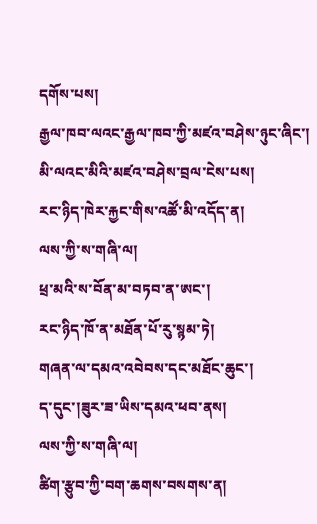དགོས་པས།
རྒྱལ་ཁབ་ལའང་རྒྱལ་ཁབ་ཀྱི་མཛའ་བཤེས་ཉུང་ཞིང་།
མི་ལའང་མིའི་མཛའ་བཤེས་བྲལ་ངེས་པས།
རང་ཉིད་ཁེར་རྐྱང་གིས་འཚོ་མི་འདོད་ན།
ལས་ཀྱི་ས་གཞི་ལ།
ཕྲ་མའི་ས་བོན་མ་བཏབ་ན་ཨང་།
རང་ཉིད་ཁོ་ན་མཐོན་པོ་རུ་སྙམ་ཏེ།
གཞན་ལ་དམའ་འབེབས་དང་མཐོང་ཆུང་།
ད་དུང་།ཟུར་ཟ་ཡིས་དམའ་ཕབ་ནས།
ལས་ཀྱི་ས་གཞི་ལ།
ཚིག་རྩུབ་ཀྱི་བག་ཆགས་བསགས་ན།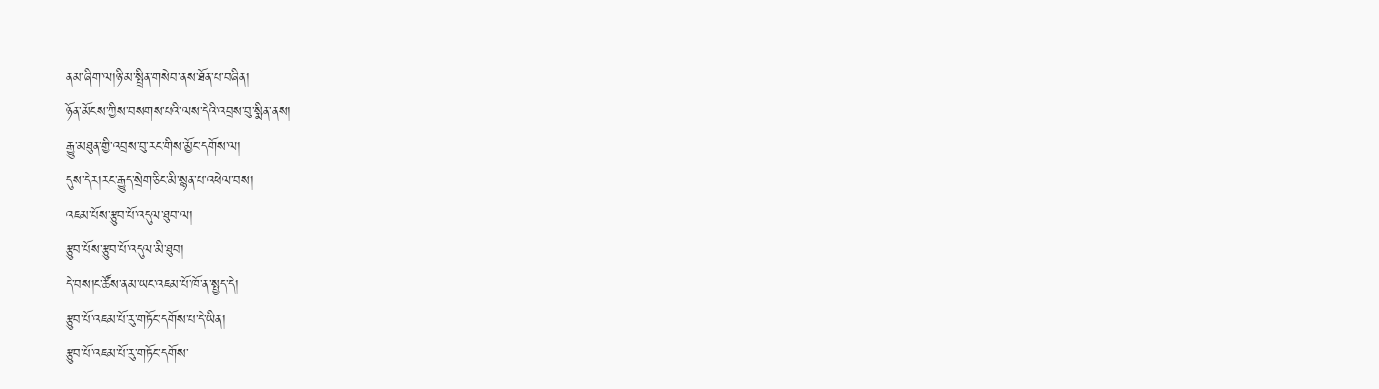ནམ་ཞིག་ལ།ཉི་མ་སྤྲིན་གསེབ་ནས་ཐོན་པ་བཞིན།
ཉོན་མོངས་ཀྱིས་བསགས་པའི་ལས་དེའི་འབྲས་བུ་སྨིན་ནས།
རྒྱུ་མཐུན་གྱི་འབྲས་བུ་རང་གིས་མྱོང་དགོས་ལ།
དུས་དེར།རང་རྒྱུད་སྲེག་ཅིང་མི་སྙན་པ་འཕེལ་བས།
འཇམ་པོས་རྩུབ་པོ་འདུལ་ཐུབ་ལ།
རྩུབ་པོས་རྩུབ་པོ་འདུལ་མི་ཐུབ།
དེ་བས།ང་ཚོས་ནམ་ཡང་འཇམ་པོ་ཁོ་ན་སྤྱད་དེ།
རྩུབ་པོ་འཇམ་པོ་རུ་གཏོང་དགོས་པ་དེ་ཡིན།
རྩུབ་པོ་འཇམ་པོ་རུ་གཏོང་དགོས་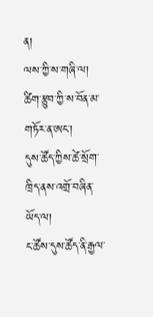ན།
ལས་ཀྱི་ས་གཞི་ལ།
ཚིག་རྩུབ་ཀྱི་ས་བོན་མ་གཏོར་ན་ཨང་།
དུས་ཚོད་ཀྱིས་ཚེ་སྲོག་ཁྲིད་ནས་འགྲོ་བཞིན་ཡོད་ལ།
ང་ཚོས་དུས་ཚོད་ནི་རྒྱལ་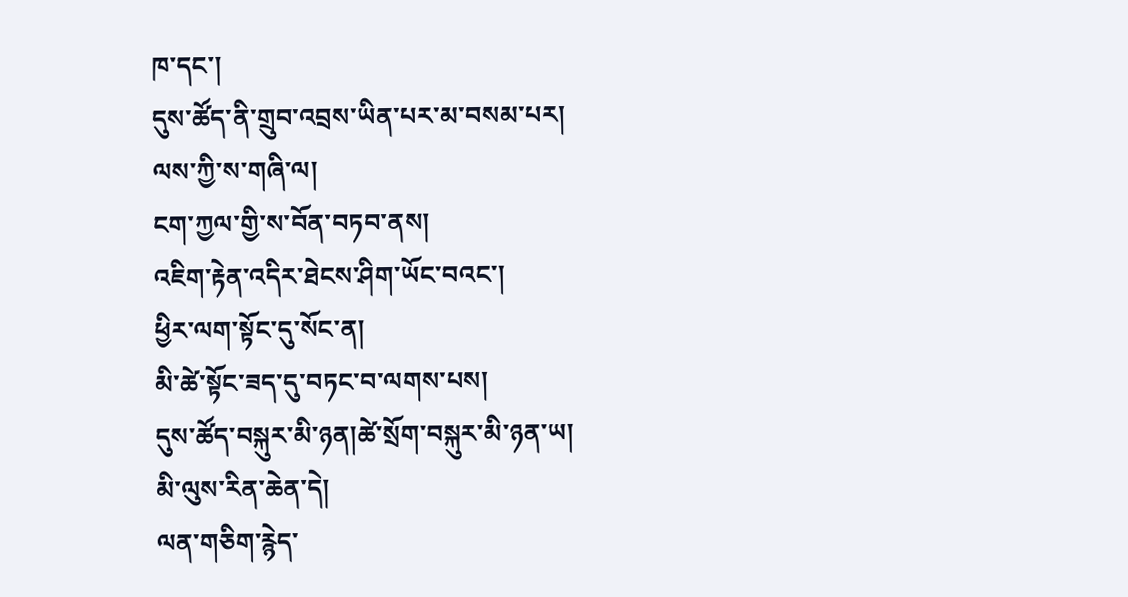ཁ་དང་།
དུས་ཚོད་ནི་གྲུབ་འབྲས་ཡིན་པར་མ་བསམ་པར།
ལས་ཀྱི་ས་གཞི་ལ།
ངག་ཀྱལ་གྱི་ས་བོན་བཏབ་ནས།
འཇིག་རྟེན་འདིར་ཐེངས་ཤིག་ཡོང་བའང་།
ཕྱིར་ལག་སྟོང་དུ་སོང་ན།
མི་ཚེ་སྟོང་ཟད་དུ་བཏང་བ་ལགས་པས།
དུས་ཚོད་བསྐུར་མི་ཉན།ཚེ་སྲོག་བསྐུར་མི་ཉན་ཡ།
མི་ལུས་རིན་ཆེན་དེ།
ལན་གཅིག་རྙེད་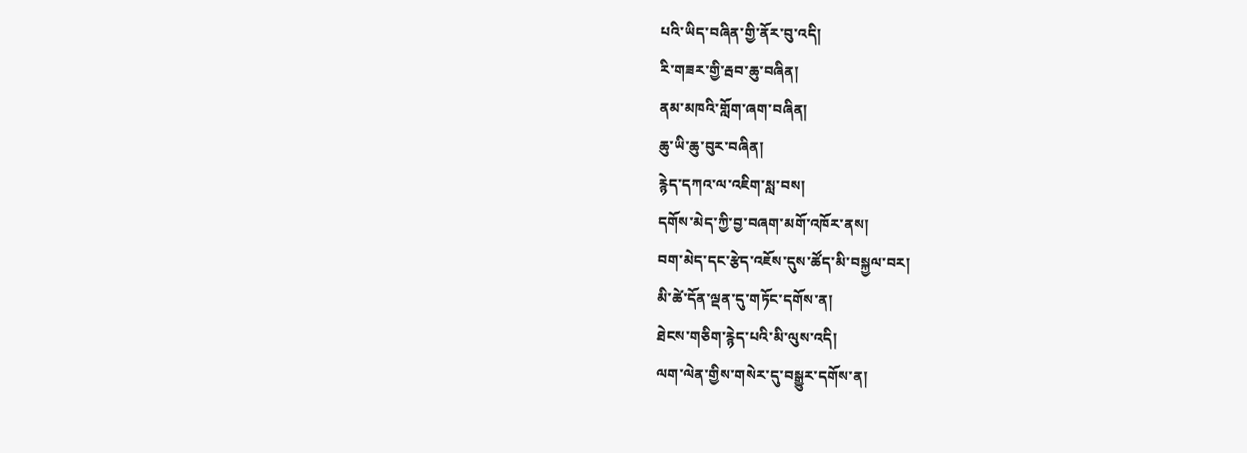པའི་ཡིད་བཞིན་གྱི་ནོར་བུ་འདི།
རི་གཟར་གྱི་རྦབ་ཆུ་བཞིན།
ནམ་མཁའི་གློག་ཞག་བཞིན།
ཆུ་ཡི་ཆུ་བུར་བཞིན།
རྙེད་དཀའ་ལ་འཇིག་སླ་བས།
དགོས་མེད་ཀྱི་བྱ་བཞག་མགོ་འཁོར་ནས།
བག་མེད་དང་རྩེད་འཇོས་དུས་ཚོད་མི་བསྐྱལ་བར།
མི་ཚེ་དོན་ལྡན་དུ་གཏོང་དགོས་ན།
ཐེངས་གཅིག་རྙེད་པའི་མི་ལུས་འདི།
ལག་ལེན་གྱིས་གསེར་དུ་བསྒྱུར་དགོས་ན།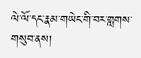ལེ་ལོ་དང་རྣམ་གཡེང་གི་བར་གླགས་གསུབ་ནས།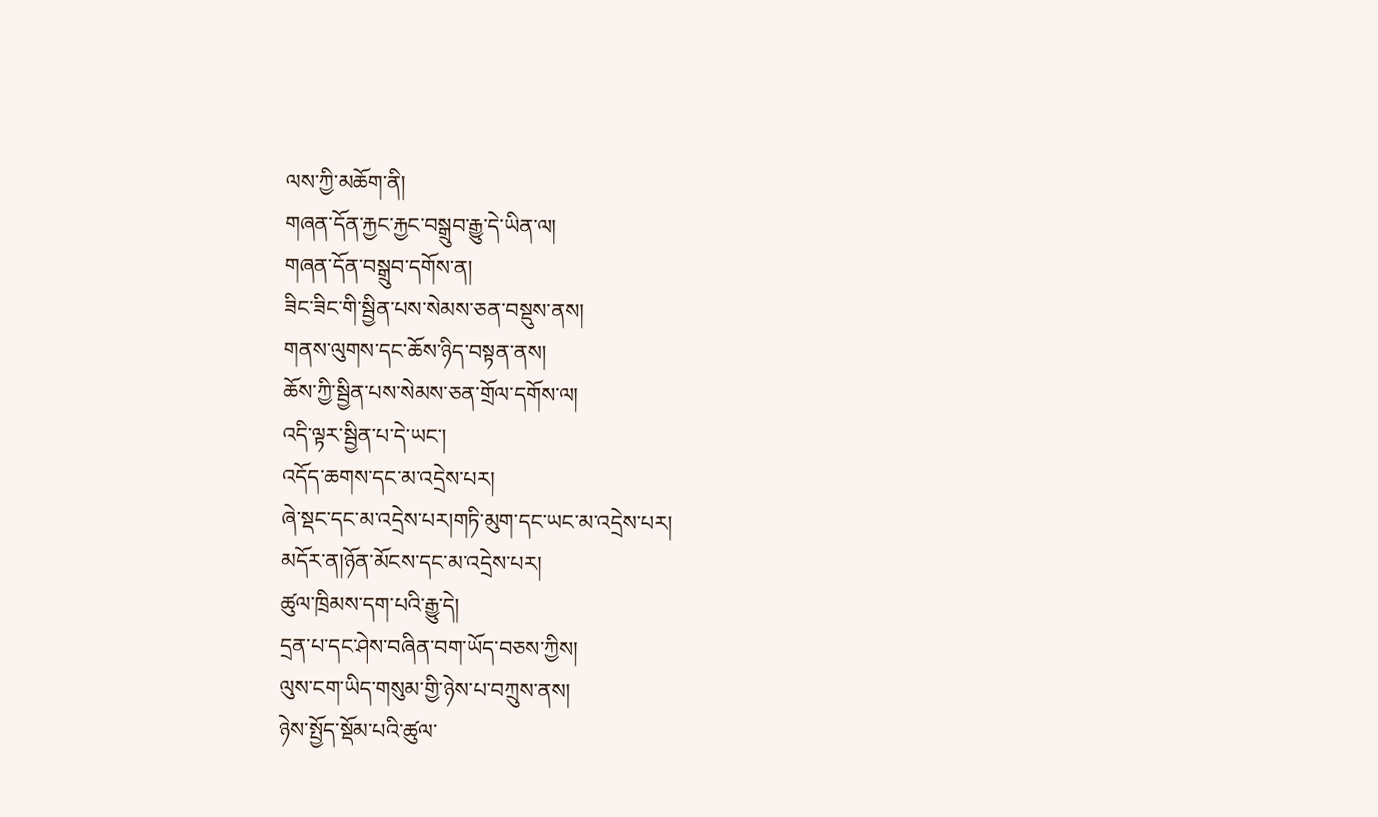ལས་ཀྱི་མཆོག་ནི།
གཞན་དོན་རྐྱང་རྐྱང་བསྒྲུབ་རྒྱུ་དེ་ཡིན་ལ།
གཞན་དོན་བསྒྲུབ་དགོས་ན།
ཟིང་ཟིང་གི་སྦྱིན་པས་སེམས་ཅན་བསྡུས་ནས།
གནས་ལུགས་དང་ཆོས་ཉིད་བསྟན་ནས།
ཆོས་ཀྱི་སྦྱིན་པས་སེམས་ཅན་གྲོལ་དགོས་ལ།
འདི་ལྟར་སྦྱིན་པ་དེ་ཡང་།
འདོད་ཆགས་དང་མ་འདྲེས་པར།
ཞེ་སྡང་དང་མ་འདྲེས་པར།གཏི་མུག་དང་ཡང་མ་འདྲེས་པར།
མདོར་ན།ཉོན་མོངས་དང་མ་འདྲེས་པར།
ཚུལ་ཁྲིམས་དག་པའི་རྒྱུ་དེ།
དྲན་པ་དང་ཤེས་བཞིན་བག་ཡོད་བཅས་ཀྱིས།
ལུས་ངག་ཡིད་གསུམ་གྱི་ཉེས་པ་བཀྲུས་ནས།
ཉེས་སྤྱོད་སྡོམ་པའི་ཚུལ་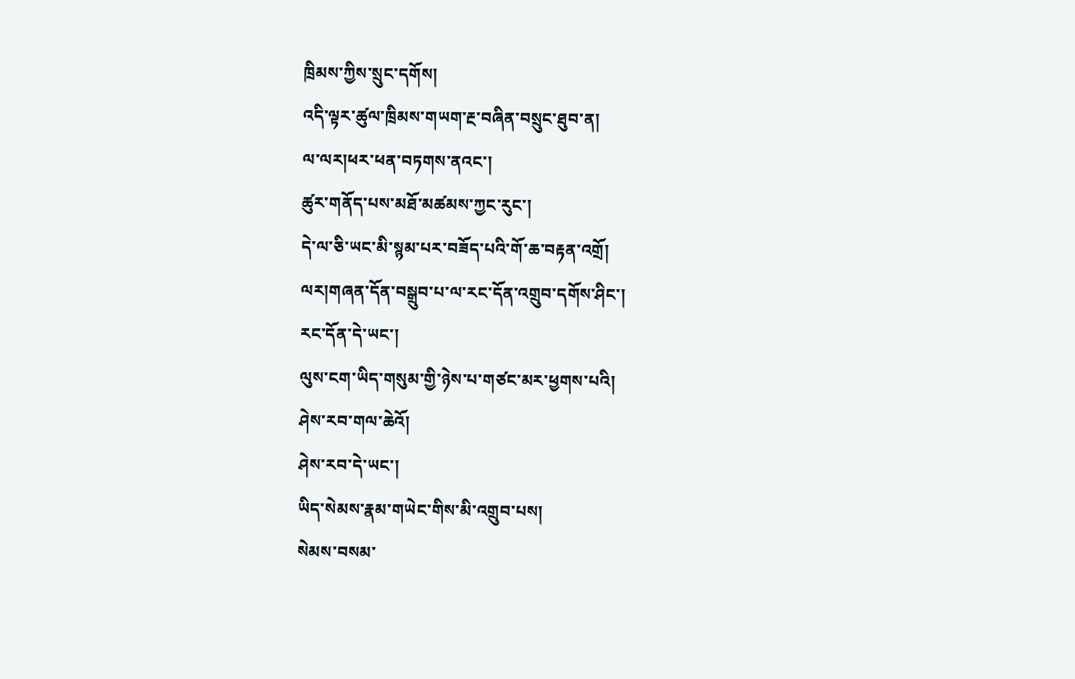ཁྲིམས་ཀྱིས་སྲུང་དགོས།
འདི་ལྟར་ཚུལ་ཁྲིམས་གཡག་རྔ་བཞིན་བསྲུང་ཐུབ་ན།
ལ་ལར།ཕར་ཕན་བཏགས་ནའང་།
ཚུར་གནོད་པས་མཐོ་མཚམས་ཀྱང་རུང་།
དེ་ལ་ཅི་ཡང་མི་སྙམ་པར་བཟོད་པའི་གོ་ཆ་བརྟན་འགྲོ།
ལར།གཞན་དོན་བསྒྲུབ་པ་ལ་རང་དོན་འགྲུབ་དགོས་ཤིང་།
རང་དོན་དེ་ཡང་།
ལུས་ངག་ཡིད་གསུམ་གྱི་ཉེས་པ་གཙང་མར་ཕྱགས་པའི།
ཤེས་རབ་གལ་ཆེའོ།
ཤེས་རབ་དེ་ཡང་།
ཡིད་སེམས་རྣམ་གཡེང་གིས་མི་འགྲུབ་པས།
སེམས་བསམ་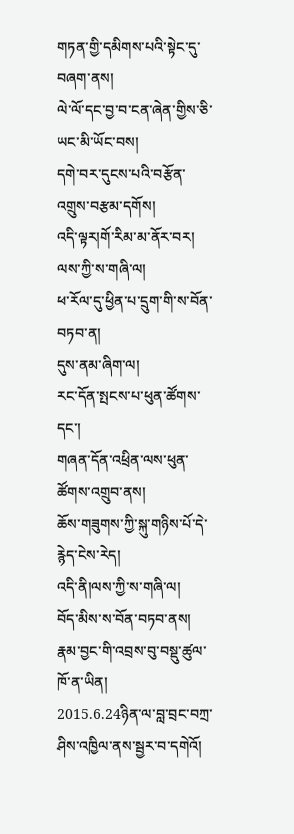གཏན་གྱི་དམིགས་པའི་སྟེང་དུ་བཞག་ནས།
ལེ་ལོ་དང་བྱ་བ་ངན་ཞེན་གྱིས་ཅི་ཡང་མི་ཡོང་བས།
དགེ་བར་དུངས་པའི་བརྩོན་འགྲུས་བརྩམ་དགོས།
འདི་ལྟར།གོ་རིམ་མ་ནོར་བར།
ལས་ཀྱི་ས་གཞི་ལ།
ཕ་རོལ་དུ་ཕྱིན་པ་དྲུག་གི་ས་བོན་བཏབ་ན།
དུས་ནམ་ཞིག་ལ།
རང་དོན་སྤངས་པ་ཕུན་ཚོགས་དང་།
གཞན་དོན་འཕྲིན་ལས་ཕུན་ཚོགས་འགྲུབ་ནས།
ཆོས་གཟུགས་ཀྱི་སྐུ་གཉིས་པོ་དེ་རྙེད་ངེས་རེད།
འདི་ནི།ལས་ཀྱི་ས་གཞི་ལ།
བོད་མིས་ས་བོན་བཏབ་ནས།
རྣམ་བྱང་གི་འབྲས་བུ་བསྡུ་ཚུལ་ཁོ་ན་ཡིན།
2015.6.24ཉིན་ལ་བླ་བྲང་བཀྲ་ཤིས་འཁྱིལ་ནས་སྦྱར་བ་དགེའོ།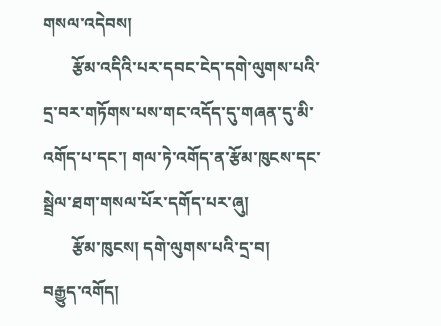གསལ་འདེབས།
       རྩོམ་འདིའི་པར་དབང་ངེད་དགེ་ལུགས་པའི་དྲ་བར་གཏོགས་པས་གང་འདོད་དུ་གཞན་དུ་མི་འགོད་པ་དང་། གལ་ཏེ་འགོད་ན་རྩོམ་ཁུངས་དང་སྦྲེལ་ཐག་གསལ་པོར་དགོད་པར་ཞུ།
       རྩོམ་ཁུངས། དགེ་ལུགས་པའི་དྲ་བ།
བརྒྱུད་འགོད།